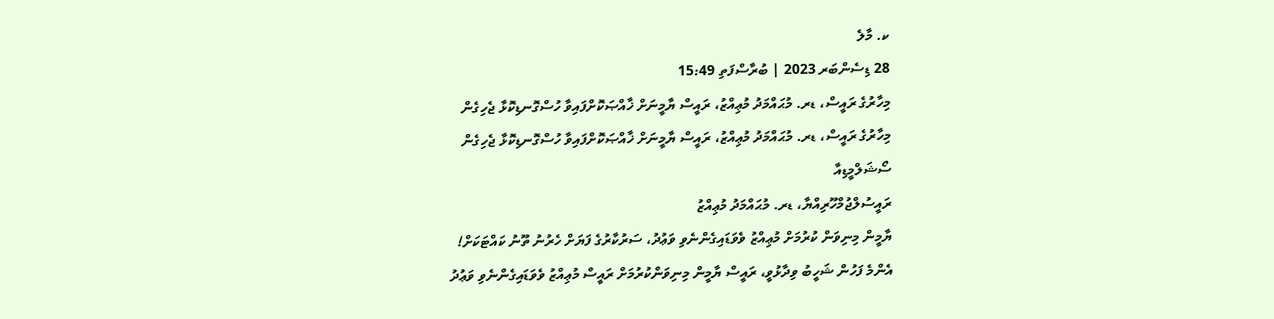ކ. މާލެ
28 ޑިސެންބަރ 2023 | ބުރާސްފަތި 15:49
މިހާރުގެ ރައީސް، ޑރ. މުޙައްމަދު މުޢިއްޒު، ރައީސް ޔާމީނަށް ޚާއްޞަކޮށްފައިވާ ހުސްގޮނޑިކޮޅާ ޖެހިގެން
މިހާރުގެ ރައީސް، ޑރ. މުޙައްމަދު މުޢިއްޒު، ރައީސް ޔާމީނަށް ޚާއްޞަކޮށްފައިވާ ހުސްގޮނޑިކޮޅާ ޖެހިގެން
ސޯޝަލްމީޑިއާ
ރައީސުލްޖުމްހޫރިއްޔާ، ޑރ. މުޙައްމަދު މުޢިއްޒު
ޔާމީން މިނިވަން ކުރުމަށް މުޢިއްޒު ވެވަޑައިގެންނެވި ވަޢުދު، ސަރުކާރުގެ ފަޔަށް ހެރުނު ތޫނު ކައްޓަކަށް!
އެންމެ ފަހުން ޝަހީބު ވިދާޅުވީ، ރައީސް ޔާމީން މިނިވަންކުރުމަށް ރައީސް މުޢިއްޒު ވެވަޑައިގެންނެވި ވަޢުދު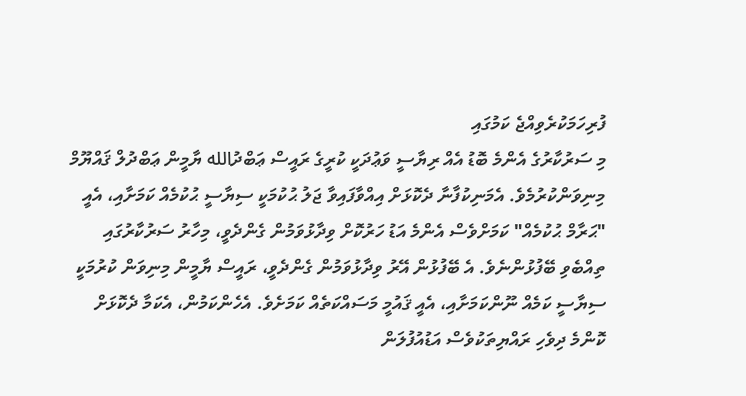ފުރިހަމަކުރެވިއްޖެ ކަމުގައި
މި ސަރުކާރުގެ އެންމެ ބޮޑު އެއް ރިޔާސީ ވަޢުދަކީ ކުރީގެ ރައީސް ޢަބްދުالله ޔާމީން ޢަބްދުލް ޤައްޔޫމް މިނިވަންކުރުމެވެ. އެމަނިކުފާނާ ދެކޮޅަށް އިއްވާފައިވާ ޖަލު ޙުކުމަކީ ސިޔާސީ ޙުކުމެއް ކަމަށާއި، އެއީ "ޙަރާމް ޙުކުމެއް" ކަމަށްވެސް އެންމެ އަޑު ހަރުކޮށް ވިދާޅުވަމުން ގެންދެވީ، މިހާރު ސަރުކާރުގައި ތިއްބެވި ބޭފުޅުންނެވެ. އެ ބޭފުޅުން އޭރު ވިދާޅުވަމުން ގެންދެވީ، ރައީސް ޔާމީން މިނިވަން ކުރުމަކީ ސިޔާސީ ކަމެއް ނޫންކަމަށާއި، އެއީ ޤައުމީ މަސައްކަތެއް ކަމަށެވެ. އެހެންކަމުން، އެކަމާ ދެކޮޅަށް ކޮންމެ ދިވެހި ރައްޔިތަކުވެސް އަޑުއުފުލަން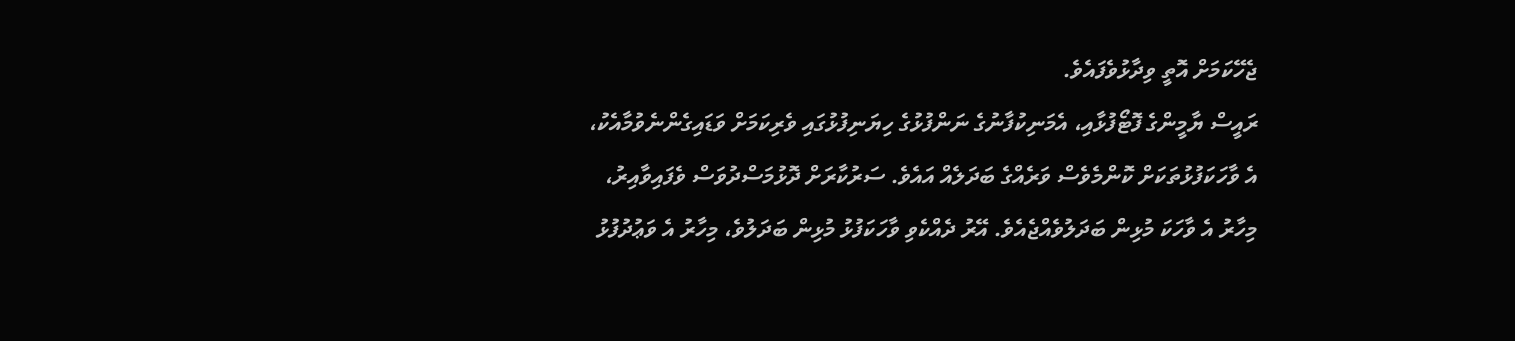ޖެހޭކަމަށް އޮތީ ވިދާޅުވެފައެވެ.
ރައީސް ޔާމީންގެ ފޮޓޯފުޅާއި، އެމަނިކުފާނުގެ ނަންފުޅުގެ ހިޔަނިފުޅުގައި ވެރިކަމަށް ވަޑައިގެންނެވުމާއެކު، އެ ވާހަކަފުޅުތަކަށް ކޮންމެވެސް ވަރެއްގެ ބަދަލެއް އައެވެ. ސަރުކާރަށް ދޮޅުމަސްދުވަސް ވެފައިވާއިރު، މިހާރު އެ ވާހަކަ މުޅިން ބަދަލުވެއްޖެއެވެ. އޭރު ދެއްކެވި ވާހަކަފުޅު މުޅިން ބަދަލުވެ، މިހާރު އެ ވަޢުދުފުޅު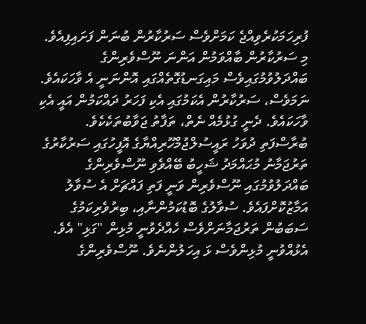ފުރިހަމަކުރެވިއްޖެ ކަމަށްވެސް ސަރުކާރުން ބުނަން ފަށައިފިއެވެ. މި ސަރުކާރުން ބާއްވަމުން އަންނަ ނޫސްވެރިންގެ ބައްދަލުވުމުގައިވެސް މައިގަނޑުގޮތެއްގައި އޮންނަނީ އެ ވާހަކައެވެ. ނަމަވެސް، ސަރުކާރުން އެކަމުގައި އެކި ފަހަރު ދައްކަމުން އައީ އެކި ވާހަކައެވެ. ދެނީ ގުޅުމެއް ނެތް، ތަފާތު ޖަވާބުތަކެކެވެ.
ބުރާސްފަތި ދުވަހު ރައީސުލްޖުމްހޫރިއްޔާގެ އޮފީހުގައި ސަރުކާރުގެ ތަރުޖަމާނު މުޙައްމަދު ޝަހީބު ބޭއްވެވި ނޫސްވެރިންގެ ބައްދަލުވުމުގައި ނޫސްވެރިން ވަނީ ފަތި ފައްޗަށް އެ ސުވާލު އަމާޒުކޮށްފައެވެ. ސުވާލުގެ ބޮޑުކަމުންނާއި، ބިރުވެރިކަމުގެ ސަބަބުން ތަރުޖަމާނަށްވެސް ހެއްދެވުނީ މުޅިން "ގަޅި" އެވެ. އެޅުއްވުނީ މުޅިންވެސް ޅަ އިހަލުންނެވެ. ނޫސްވެރިންގެ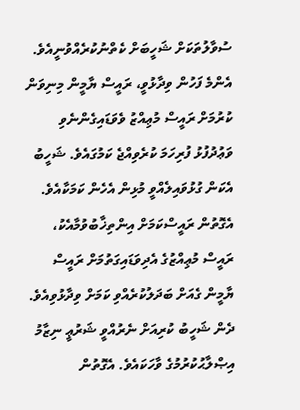ސުވާލުތަކަށް ޝަހީބަށް ކެތްނުކުރެއްވުނީއެވެ. އެންމެ ފަހުން ވިދާޅުވީ، ރައީސް ޔާމީން މިނިވަން ކުރުމަށް ރައީސް މުޢިއްޒު ވެވަޑައިގެންނެވި ވަޢުދުފުޅު ފުރިހަމަ ކުރެވިއްޖެ ކަމުގައެވެ. ޝަހީބު އެކަން ގުޅުވައިލެއްވީ މުޅިން އެހެން ކަމަކާއެވެ. އެގޮތުން ރައީސްކަމަށް އިންތިޚާބުވުމާއެކު، ރައީސް މުޢިއްޒުގެ އެދިވަޑައިގަތުމަށް ރައީސް ޔާމީން ގެއަށް ބަދަލުކުރެއްވި ކަމަށް ވިދާޅުވިއެވެ.
ދެން ޝަހީބު ކުރިއަށް ނެރުއްވީ ޝަރުޢީ ނިޒާމު އިޞްލާޙުކުރުމުގެ ވާހަކައެވެ. އެގޮތުން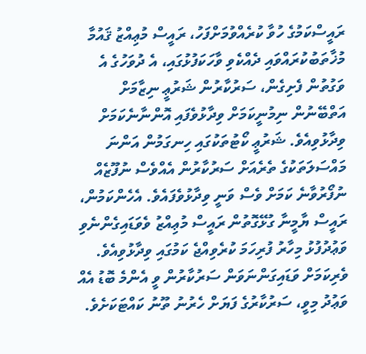ރައީސްކަމުގެ ހުވާ ކުރެއްވުމަށްފަހު، ރައީސް މުޢިއްޒު ޤައުމާ މުޚާތަބުކުރައްވައި ދެއްކެވި ވާހަކަފުޅުގައި، އެ ދުވަހުގެ އެ ވަގުތުން ފެށިގެން، ސަރުކާރުން ޝަރުޢީ ނިޒާމަށް އަތްބޭނުން ނިމުނީކަމަށް ވިދާޅުވެފައި އޮންނާނެކަމަށް ވިދާޅުވިއެވެ. ޝަރުޢީ ކޯޓުތަކުގައި ހިނގަމުން އަންނަ މައްސަލަތަކުގެ ތެރެއަށް ސަރުކާރުން އެއްވެސް ނުފޫޒެއް ނުފޯރުވާނެ ކަމަށް ވެސް ވަނީ ވިދާޅުވެފައެވެ. އެހެންކަމުން، ރައީސް ޔާމީނާ ގުޅޭގޮތުން ރައީސް މުޢިއްޒު ވެވަޑައިގެންނެވި ވަޢުދުފުޅު މިހާރު ފުރިހަމަ ކުރެވިއްޖެ ކަމުގައި ވިދާޅުވިއެވެ.
ވެރިކަމަށް ވަޑައިގަންނަވަން ސަރުކާރުން ވީ އެންމެ ބޮޑު އެއް ވަޢުދު މިވީ، ސަރުކާރުގެ ފަޔަށް ހެރުނު ތޫނު ކައްޓަކަށެވެ.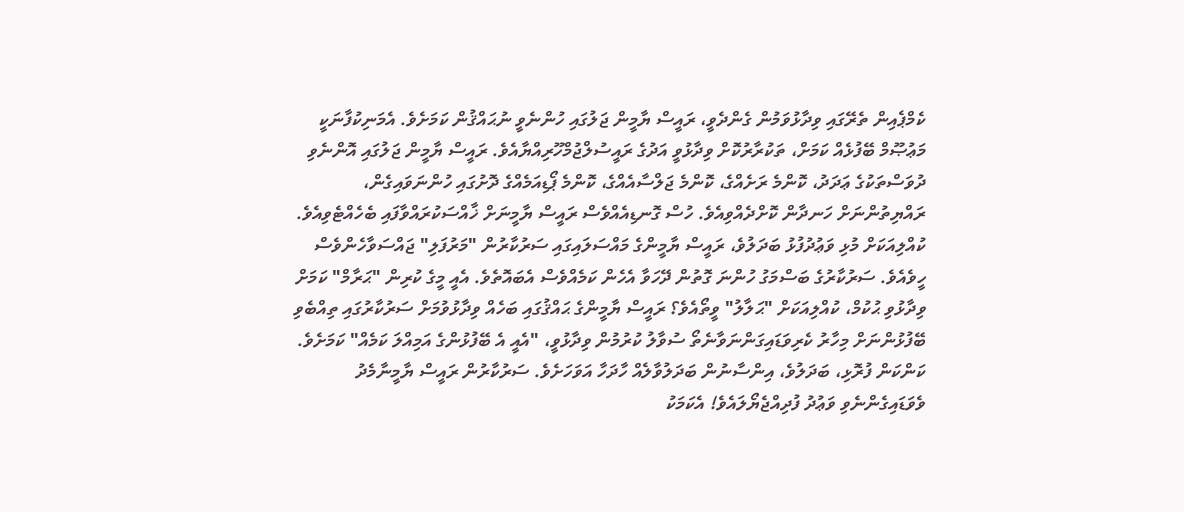ކެމްޕެއިން ތެރޭގައި ވިދާޅުވަމުން ގެންދެވީ، ރައީސް ޔާމީން ޖަލުގައި ހުންނެވީ ނުޙައްޤުން ކަމަށެވެ. އެމަނިކުފާނަކީ މަޢުޞޫމް ބޭފުޅެއް ކަމަށް، ތަކުރާރުކޮށް ވިދާޅުވީ އަދުގެ ރައީސުލްޖުމްހޫރިއްޔާއެވެ. ރައީސް ޔާމީން ޖަލުގައި އޮންނެވި ދުވަސްތަކުގެ ޢަދަދު، ކޮންމެ ރަށެއްގެ، ކޮންމެ ޖަލްސާއެއްގެ، ކޮންމެ ޕޯޑިއަމެއްގެ ދޮށުގައި ހުންނަވައިގެން، ރައްޔިތުންނަށް ހަނދާން ކޮށްދެއްވިއެވެ. ހުސް ގޮނޑިއެއްވެސް ރައީސް ޔާމީނަށް ޚާއްސަކުރައްވާފައި ބެހެއްޓެވިއެވެ.
ކުއްލިއަކަށް މުޅި ވަޢުދުފުޅު ބަދަލުވެ، ރައީސް ޔާމީންގެ މައްސަލައިގައި ސަރުކާރުން "މަރުފަލި" ޖައްސަވާހެންވެސް ހީވެއެވެ. ސަރުކާރުގެ ބަސްމަގު ހުންނަ ގޮތުން ދޭހަވާ އެހެން ކަމެއްވެސް އެބައޮތެވެ. އެއީ މީގެ ކުރިން "ޙަރާމް" ކަމަށް ވިދާޅުވި ޙުކުމް، ކުއްލިއަކަށް "ޙަލާލު" ވީތޯއެވެ؟ ރައީސް ޔާމީންގެ ޙައްޤުގައި ބަހެއް ވިދާޅުވުމަށް ސަރުކާރުގައި ތިއްބެވި ބޭފުޅުންނަށް މިހާރު ކެރިވަޑައިގަންނަވާނެތޯ ސުވާލު ކުރުމުން ވިދާޅުވީ، "އެއީ އެ ބޭފުޅުންގެ އަމިއްލަ ކަމެއް" ކަމަށެވެ. ކަންކަން ފުރޮޅި، ބަދަލުވެ، އިންސާނުން ބަދަލުވާލެއް ހާދަހާ އަވަހަށެވެ. ސަރުކާރުން ރައީސް ޔާމީނާމެދު ވެވަޑައިގެންނެވި ވަޢުދު ފުދިއްޖެޔޯލައެވެ! އެކަމަކު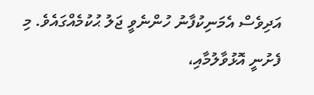އަދިވެސް އެމަނިކުފާނު ހުންނެވީ ޖަލު ޙުކުމެއްގައެވެ. މި ފެށުނީ އޮޅުވާލުމާއި،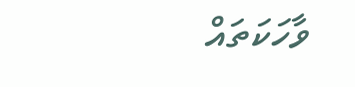ވާހަކަތައް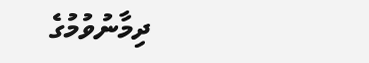ދިމާނުވުމުގެ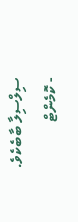ސިލްސިލާ ބާބެކެވެ.
- ކޮމެންޓް